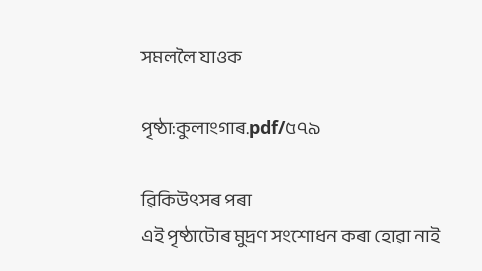সমললৈ যাওক

পৃষ্ঠা:কুলাংগাৰ.pdf/৫৭৯

ৱিকিউৎসৰ পৰা
এই পৃষ্ঠাটোৰ মুদ্ৰণ সংশোধন কৰা হোৱা নাই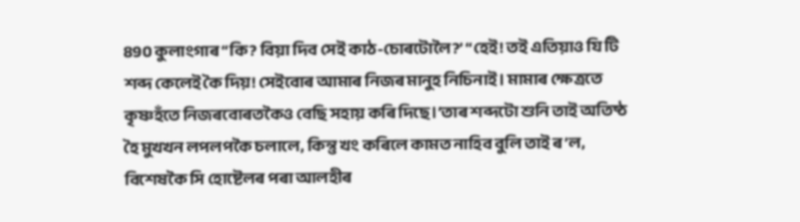890 কুলাংগাৰ “কি? বিয়া দিব সেই কাঠ-চোৰটোলৈ?’ “হেই! তই এতিয়াও যি টি শব্দ কেলেই কৈ দিয়! সেইবোৰ আমাৰ নিজৰ মানুহ নিচিনাই। মামাৰ ক্ষেত্ৰতে কৃষ্ণহঁতে নিজৰবোৰতকৈও বেছি সহায় কৰি দিছে।’তাৰ শব্দটো শুনি তাই অতিষ্ঠ হৈ মুখখন লপলপকৈ চলালে, কিন্তু খং কৰিলে কামত নাহিব বুলি তাই ৰ’ল, বিশেষকৈ সি হোষ্টেলৰ পৰা আলহীৰ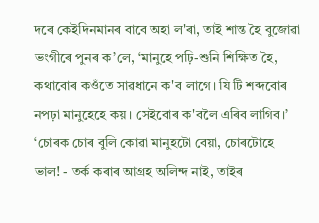দৰে কেইদিনমানৰ বাবে অহা ল'ৰা, তাই শান্ত হৈ বুজোৱা ভংগীৰে পুনৰ ক’লে, ‘মানুহে পঢ়ি-শুনি শিক্ষিত হৈ, কথাবোৰ কওঁতে সাৱধানে ক'ব লাগে। যি টি শব্দবোৰ নপঢ়া মানুহেহে কয়। সেইবোৰ ক'বলৈ এৰিব লাগিব।’ ‘চোৰক চোৰ বুলি কোৱা মানুহটো বেয়া, চোৰটোহে ভাল! - তৰ্ক কৰাৰ আগ্ৰহ অলিন্দ নাই, তাইৰ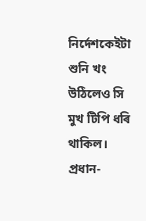নিৰ্দেশকেইটা শুনি খং উঠিলেও সি মুখ টিপি ধৰি থাকিল। প্ৰধান-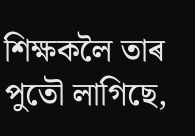শিক্ষকলৈ তাৰ পুতৌ লাগিছে,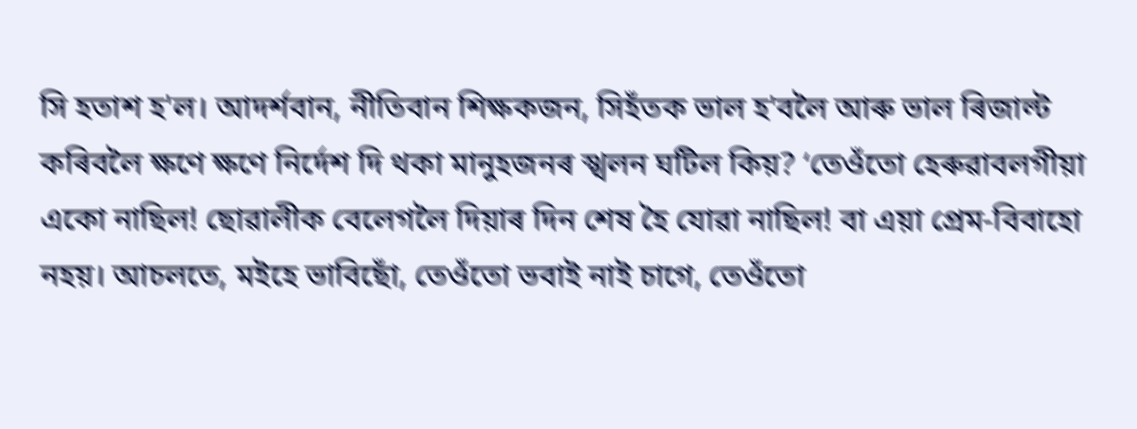সি হতাশ হ'ল। আদৰ্শবান, নীতিবান শিক্ষকজন, সিহঁতক ভাল হ'বলৈ আৰু ভাল ৰিজাল্ট কৰিবলৈ ক্ষণে ক্ষণে নিৰ্দেশ দি থকা মানুহজনৰ স্খলন ঘটিল কিয়? ‘তেওঁতো হেৰুৱাবলগীয়া একো নাছিল! ছোৱালীক বেলেগলৈ দিয়াৰ দিন শেষ হৈ যোৱা নাছিল! বা এয়া প্ৰেম-বিবাহো নহয়। আচলতে, মইহে ভাবিছোঁ, তেওঁতো ভবাই নাই চাগে, তেওঁতো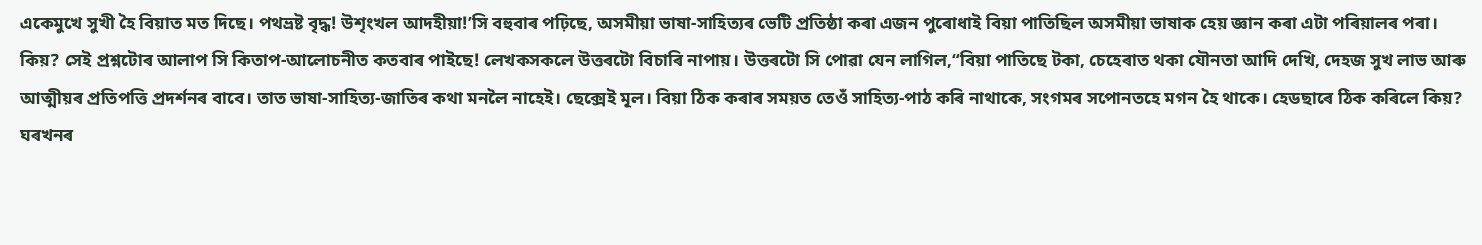একেমুখে সুখী হৈ বিয়াত মত দিছে। পথভ্ৰষ্ট বৃদ্ধ! উশৃংখল আদহীয়া!’সি বহুবাৰ পঢ়িছে, অসমীয়া ভাষা-সাহিত্যৰ ভেটি প্ৰতিষ্ঠা কৰা এজন পুৰোধাই বিয়া পাতিছিল অসমীয়া ভাষাক হেয় জ্ঞান কৰা এটা পৰিয়ালৰ পৰা। কিয়? সেই প্ৰশ্নটোৰ আলাপ সি কিতাপ-আলোচনীত কতবাৰ পাইছে! লেখকসকলে উত্তৰটো বিচাৰি নাপায়। উত্তৰটো সি পোৱা যেন লাগিল,“বিয়া পাতিছে টকা, চেহেৰাত থকা যৌনতা আদি দেখি, দেহজ সুখ লাভ আৰু আত্মীয়ৰ প্ৰতিপত্তি প্ৰদৰ্শনৰ বাবে। তাত ভাষা-সাহিত্য-জাতিৰ কথা মনলৈ নাহেই। ছেক্সেই মূল। বিয়া ঠিক কৰাৰ সময়ত তেওঁ সাহিত্য-পাঠ কৰি নাথাকে, সংগমৰ সপোনতহে মগন হৈ থাকে। হেডছাৰে ঠিক কৰিলে কিয়? ঘৰখনৰ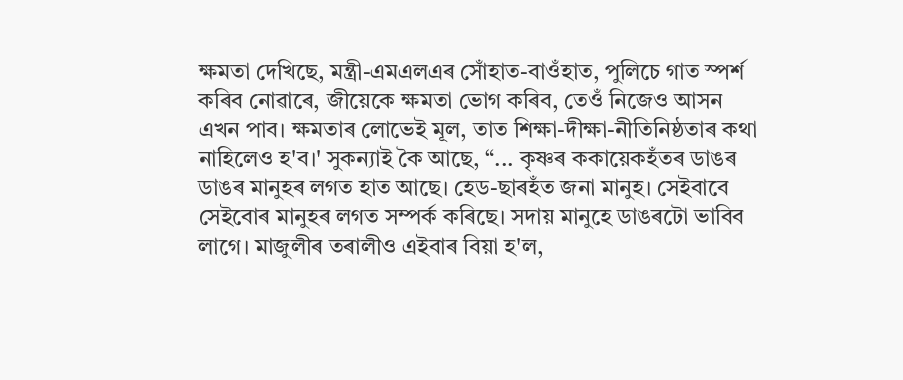ক্ষমতা দেখিছে, মন্ত্ৰী-এমএলএৰ সোঁহাত-বাওঁহাত, পুলিচে গাত স্পৰ্শ কৰিব নোৱাৰে, জীয়েকে ক্ষমতা ভোগ কৰিব, তেওঁ নিজেও আসন এখন পাব। ক্ষমতাৰ লোভেই মূল, তাত শিক্ষা-দীক্ষা-নীতিনিষ্ঠতাৰ কথা নাহিলেও হ'ব।' সুকন্যাই কৈ আছে, “... কৃষ্ণৰ ককায়েকহঁতৰ ডাঙৰ ডাঙৰ মানুহৰ লগত হাত আছে। হেড-ছাৰহঁত জনা মানুহ। সেইবাবে সেইবোৰ মানুহৰ লগত সম্পৰ্ক কৰিছে। সদায় মানুহে ডাঙৰটো ভাবিব লাগে। মাজুলীৰ তৰালীও এইবাৰ বিয়া হ'ল,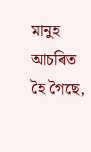মানুহ আচৰিত হৈ গৈছে,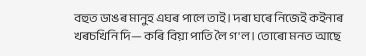বহুত ডাঙৰ মানুহ এঘৰ পালে তাই। দৰা ঘৰে নিজেই কইনাৰ খৰচখিনি দি— কৰি বিয়া পাতি লৈ গ'ল। তোৰো মনত আছে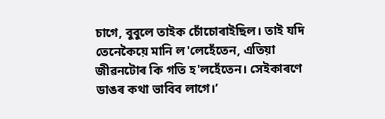চাগে, বুবুলে তাইক চোঁচোৰাইছিল। তাই যদি তেনেকৈয়ে মানি ল'লেহেঁতেন, এতিয়া জীৱনটোৰ কি গতি হ'লহেঁতেন। সেইকাৰণে ডাঙৰ কথা ভাবিব লাগে।’